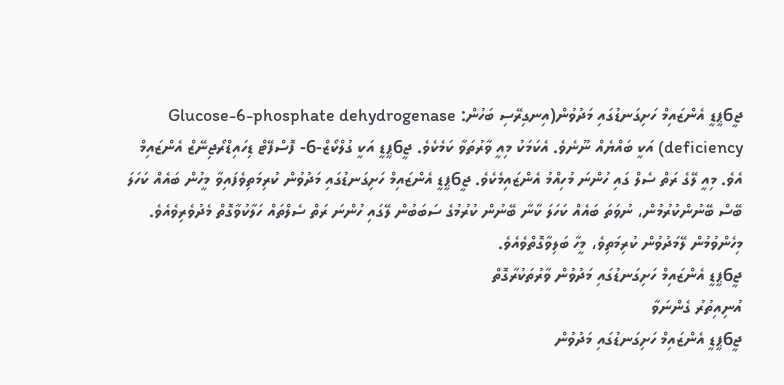ޖީ6ޕީޑީ އެންޒައިމް ހަށިގަނޑުގައި މަދުވުން(އިނގިރޭސި ބަހުން: Glucose-6-phosphate dehydrogenase deficiency) އަކީ ބައްޔެއް ނޫނެވެ. އެކަމަކު މިއީ ވާރުތަވާ ކަމެކެވެ. ޖީ6ޕީޑީ އަކީ ގުލްކޯޒް-6- ފޮސްފޭޓް ޑިހައިޑްރޯޖިނޭޒް އެންޒައިމް އެވެ. މިއީ ލޭގެ ރަތް ސެލް ގައި ހުންނަ މުހިއްމު އެންޒައިމެކެވެ. ޖީ6ޕީޑީ އެންޒައިމް ހަށިގަނޑުގައި މަދުވުން ކުރިމަތިވެފައިވާ މީހުން ބައެއް ކަހަލަ ބޭސް ބޭނުންކުރުމުން، ނުވަތަ ބައެއް ކަހަލަ ކާނާ ބޭނުން ކުރުމުގެ ސަބަބުން ލޭގައި ހުންނަ ރަތް ސެލްތައް ހަލާކުވާގޮތް މެދުވެރިވެއެވެ. މިހެންވުމުން ލޭމަދުވުން ކުރިމަތިވެ، މީހާ ބަލިވާގޮތްވެއެވެ.
ޖީ6ޕީޑީ އެންޒައިމް ހަށިގަނޑުގައި މަދުވުން ވާރުތަކުރާގޮތް
އުނިއިތުރު ގެންނަވާ
ޖީ6ޕީޑީ އެންޒައިމް ހަށިގަނޑުގައި މަދުވުން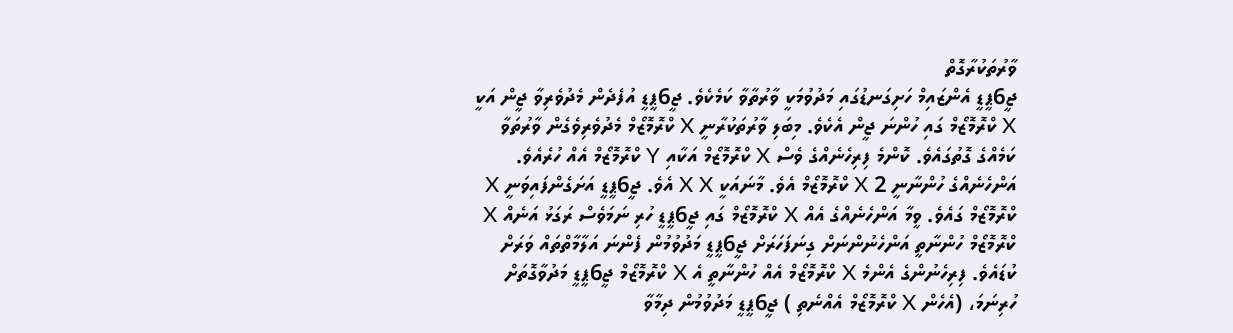ވާރުތަކުރާގޮތް
ޖީ6ޕީޑީ އެންޒައިމް ހަށިގަނޑުގައި މަދުވުމަކީ ވާރުތާވާ ކަމެކެވެ. ޖީ6ޕީޑީ އުފެދެން މެދުވެރިވާ ޖީން އަކީ X ކްރޮމޮޒޯމް ގައި ހުންނަ ޖީން އެކެވެ. މިބަލި ވާރުތަކުރާނީ X ކްރޮމޮޒޯމް މެދުވެރިވެގެން ވާރުތަވާ ކަމެއްގެ ގޮތުގައެވެ. ކޮންމެ ފިރިހެނެއްގެ ވެސް X ކްރޮމޮޒޯމް އަކާއި Y ކްރޮމޮޒޯމް އެއް ހުރެއެވެ. އަންހެނެއްގެ ހުންނާނީ 2 X ކްރޮމޮޒޯމް އެވެ. މާނައަކީ X X އެވެ. ޖީ6ޕީޑީ އަށަގެންފައިވަނީ X ކްރޮމޮޒޯމް ގައެވެ. ވީމާ އަންހެނެއްގެ އެއް X ކްރޮމޮޒޯމް ގައި ޖީ6ޕީޑީ ހުރި ނަމަވެސް ރަގަޅު އަނެއް X ކްރޮމޮޒޯމް ހުންނާތީ އަންހެނުންނަށް ގިނަފަހަރަށް ޖީ6ޕީޑީ މަދުވުމުން ފެންނަ އަލާމާތްތައް ވަރަށް ކުޑައެވެ. ފިރިހެނުންގެ އެންމެ X ކްރޮމޮޒޯމް އެއް ހުންނާތީ އެ X ކްރޮމޮޒޯމް ޖީ6ޕީޑީ މަދުވާގޮތަށް ހުރިނަމަ، (އެހެން X ކްރޮމޮޒޯމް އެއްނެތި ) ޖީ6ޕީޑީ މަދުވުމުން ދިމާވާ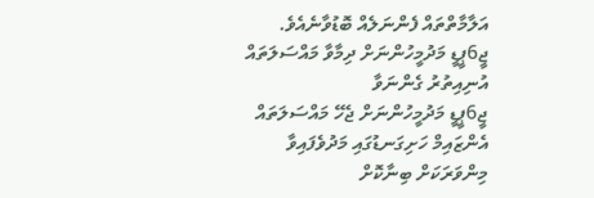އަލާމާތްތައް ފެންނަލެއް ބޮޑުވާނެއެވެ.
ޖީ6ޕީޑީ މަދުމީހުންނަށް ދިމާވާ މައްސަލަތައް
އުނިއިތުރު ގެންނަވާ
ޖީ6ޕީޑީ މަދުމީހުންނަށް ޖެހޭ މައްސަލަތައް އެންޒައިމް ހަށިގަނޑުގައި މަދުވެފައިވާ މިންވަރަކަށް ބިނާކޮށް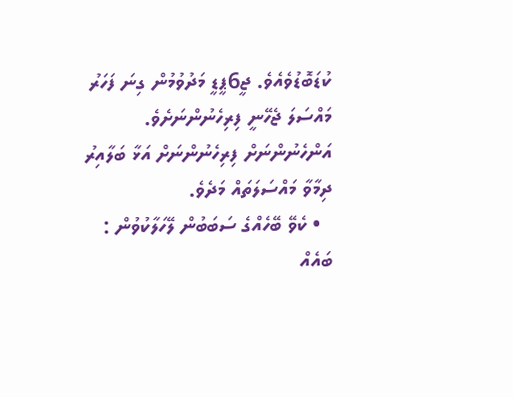ކުޑަބޮޑުވެއެވެ. ޖީ6ޕީޑީ މަދުވުމުން ގިނަ ފަހަރު މައްސަލަ ޖެހޭނީ ފިރިހެނުންނަށެވެ. އަންހެނުންނަށް ފިރިހެނުންނަށް އަޅާ ބަލާއިރު ދިމާވާ މައްސަލަތައް މަދެވެ.
  • ކެވޭ ބޭހެއްގެ ސަބަބުން ލޭހަލާކުވުން : ބައެއް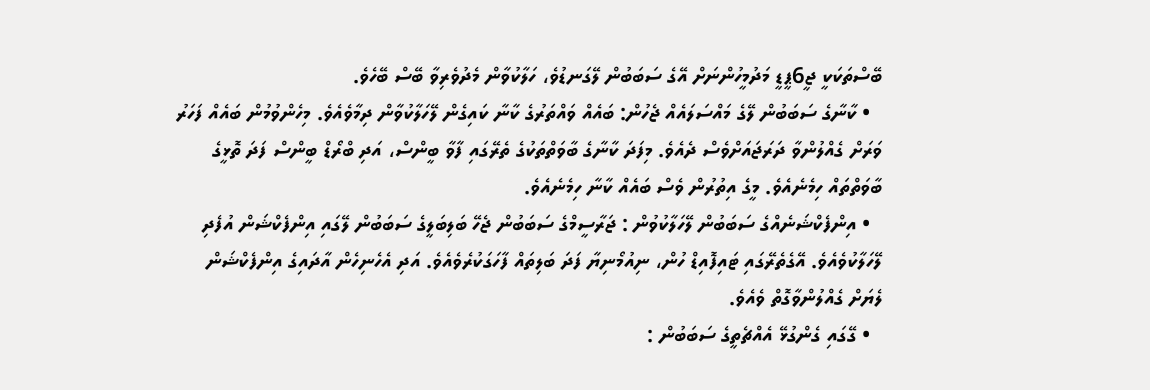ބޭސްތަކަކީ ޖީ6ޕީޑީ މަދުމީހުންނަށް އޭގެ ސަބަބުން ލޭގަނޑުވެ، ހަލާކުވާން މެދުވެރިވާ ބޭސް ބޭހެވެ.
  • ކާނާގެ ސަބަބުން ލޭގެ މައްސަލައެއް ޖެހުން: ބައެއް ވައްތަރުގެ ކާނާ ކައިގެން ލޭހަލާކުވާން ދިމާވެއެވެ. މިހެންވުމުން ބައެއް ފަހަރު ވަރަށް ގެއްލުންވާ ދަރަޖައަށްވެސް ދެއެވެ. މިފަދަ ކާނާގެ ބާވަތްތަކުގެ ތެރޭގައި ފާވާ ބީންސް، އަދި ބްރޯޑް ބީންސް ފަދަ ތޮޅީގެ ބާވަތްތައް ހިމެނެއެވެ. މީގެ އިތުރުން ވެސް ބައެއް ކާނާ ހިމެނެއެވެ.
  • އިންފެކްޝަނެއްގެ ސަބަބުން ލޭހަލާކުވުން : ޖަރާސީމްގެ ސަބަބުން ޖެހޭ ބަލިބަލީގެ ސަބަބުން ލޭގައި އިންފެކްޝަން އުފެދި ލޭހަލާކުވެއެވެ. އޭގެތެރޭގައި ޓައިފޮއިޑް ހުން، ނިއުމޯނިޔާ ފަދަ ބަލިތައް ފާހަގަކުރެވެއެވެ. އަދި އެހެނިހެން އާދައިގެ އިންފެކްޝަން ލެޔަށް ގެއްލުންވާގޮތް ވެއެވެ.
  • ގޭގައި ގެންގުޅޭ އެއްޗެތީގެ ސަބަބުން :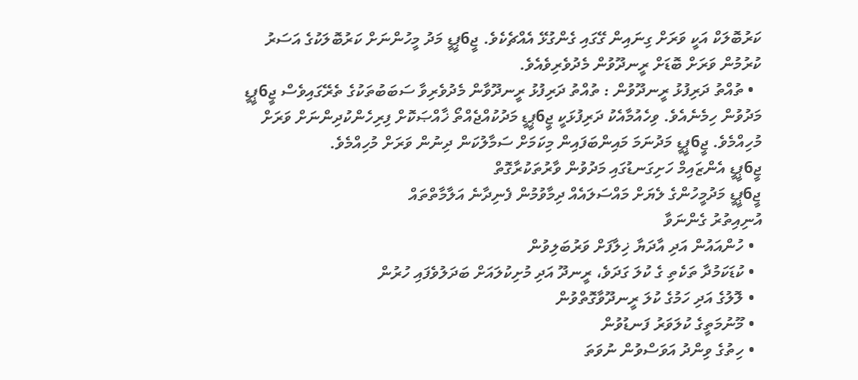ކަރުބޮލަކް އަކީ ވަރަށް ގިނައިން ގޭގައި ގެންގުޅޭ އެއްޗެކެވެ. ޖީ6ޕީޑީ މަދު މީހުންނަށް ކަރުބޮލަކުގެ އަސަރު ކުރުމުން ވަރަށް ބޮޑަށް ރީނދޫވުން މެދުވެރިވެއެވެ.
  • ތުއްތު ދަރިފުޅު ރީނދޫވުން : ތުއްތު ދަރިފުޅު ރީނދޫވާން މެދުވެރިވާ ސަބަބުތަކުގެ ތެރޭގައިވެސް ޖީ6ޕީޑީ މަދުވުން ހިމެނެއެވެ. ވިހެއުމާއެކު ދަރިފުޅަކީ ޖީ6ޕީޑީ މަދުކުއްޖެއްތޯ ޚާއްޞަކޮށް ފިރިހެންކުދިންނަށް ވަރަށް މުހިއްމެވެ. ޖީ6ޕީޑީ މަދުނަމަ މައިންބަފައިން މިކަމަށް ސަމާލުކަން ދިނުން ވަރަށް މުހިއްމެވެ.
ޖީ6ޕީޑީ އެންޒައިމް ހަށިގަނޑުގައި މަދުވުން ވާރުތަކުރާގޮތް
ޖީ6ޕީޑީ މަދުމީހުންގެ ލެޔަށް މައްސަލައެއް ދިމާވުމުން ފެނިދާނެ އަލާމާތްތައް
އުނިއިތުރު ގެންނަވާ
  • ހުންއައުން އަދި އާދަޔާ ޚިލާފަށް ވަރުބަލިވުން
  • ކުޑަކަމުދާ ތަކެތި ގެ ކުލަ ގަދަވެ، ރީނދޫ އަދި މުށިކުލައަށް ބަދަލުވެފައި ހުރުން
  • ލޮލުގެ އަދި ހަމުގެ ކުލަ ރީނދޫވާގޮތްވުން
  • މޫނުމަތީގެ ކުލަވަރު ފަނޑުވުން
  • ހިތުގެ ވިންދު އަވަސްވުން ނުވަތަ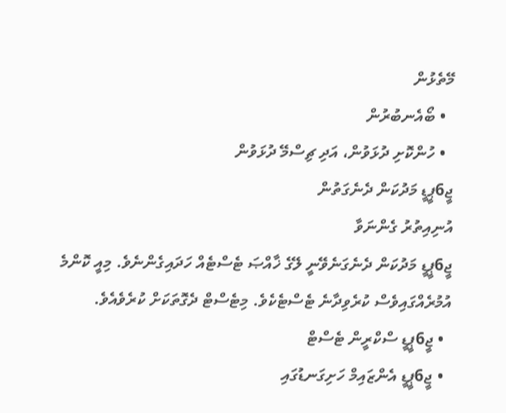މޭތެޅުން
  • ބޯއެނބުރުން
  • ހުންކޮށި ދުޅަވުން، އަދި ޗިސްމޭ ދުޅަވުން
ޖީ6ޕީޑީ މަދުކަން ދެނެގަތުން
އުނިއިތުރު ގެންނަވާ
ޖީ6ޕީޑީ މަދުކަން ދެނެގަނެވޭނީ ލޭގެ ޚާއްޞަ ޓެސްޓެއް ހަދައިގެންނެވެ. މިއީ ކޮންމެ އުމުރެއްގައިވެސް ކުރެވިދާނެ ޓެސްޓެކެވެ. މިޓެސްޓް ދެގޮތަކަށް ކުރެވެއެވެ.
  • ޖީ6ޕީޑީ ސްކްރީން ޓެސްޓް
  • ޖީ6ޕީޑީ އެންޒައިމް ހަށިގަނޑުގައި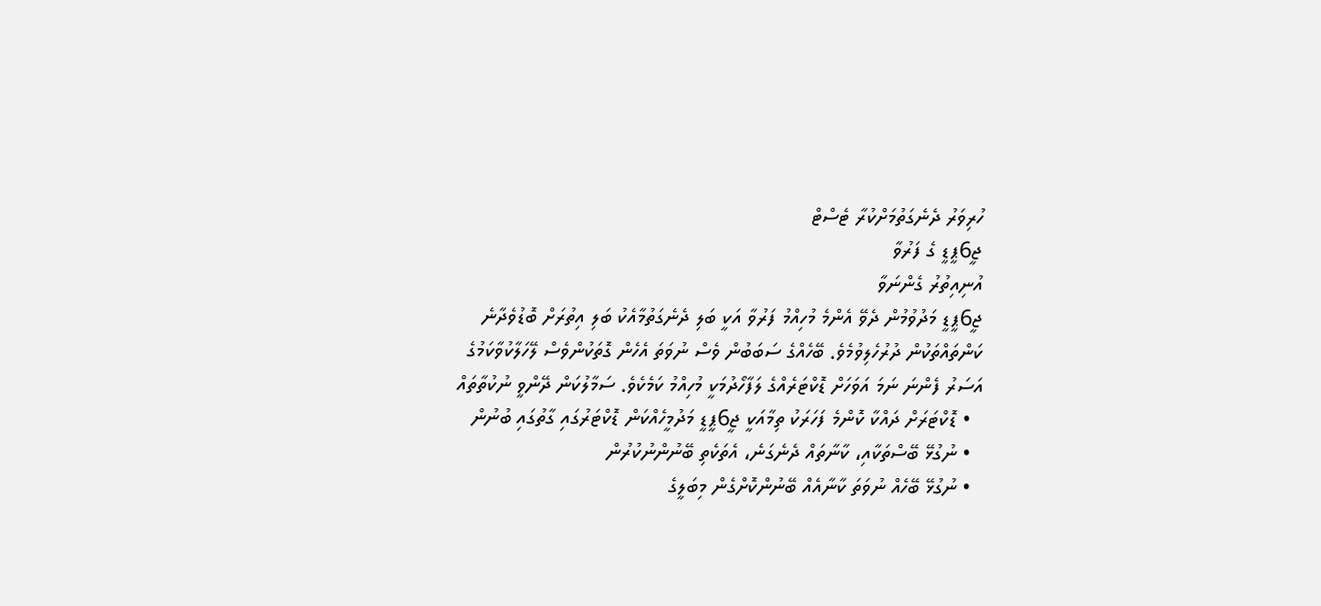ހުރިވަރު ދެނެގަތުމަށްކުރާ ޓެސްޓް
ޖީ6ޕީޑީ ގެ ފަރުވާ
އުނިއިތުރު ގެންނަވާ
ޖީ6ޕީޑީ މަދުވުމުން ދެވޭ އެންމެ މުހިއްމު ފަރުވާ އަކީ ބަލި ދެނެގަތުމާއެކު ބަލި އިތުރަށް ބޮޑުވެދާނެ ކަންތައްތަކުން ދުރުހެލިވުމެވެ. ބޭހެއްގެ ސަބަބުން ވެސް ނުވަތަ އެހެން ގޮތަކުންވެސް ލޭހަލާކުވާކަމުގެ އަސަރު ފެންނަ ނަމަ އަވަހަށް ޑޮކްޓަރެއްގެ ލަފާހޯދުމަކީ މުހިއްމު ކަމެކެވެ. ސަމާލުކަން ދޭންވީ ނުކުތާތައް
  • ޑޮކްޓަރަށް ދައްކާ ކޮންމެ ފަހަރަކު ތިމާއަކީ ޖީ6ޕީޑީ މަދުމީހެއްކަން ޑޮކްޓަރުގައި ގާތުގައި ބުނުން
  • ނުގުޅޭ ބޭސްތަކާއި، ކާނާތައް ދެނެގަނެ، އެތަކެތި ބޭނުންނުކުރުން
  • ނުގުޅޭ ބޭހެއް ނުވަތަ ކާނާއެއް ބޭނުންކޮށްގެން މިބަލީގެ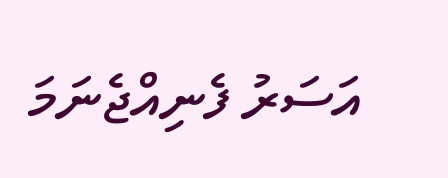އަސަރު ފެނިއްޖެނަމަ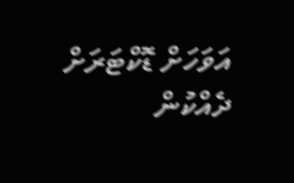އަވަހަށް ޑޮކްޓަރަށް ދެއްކުން